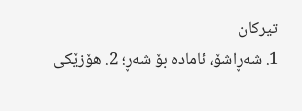تیرکان
1. شەڕاشۆ، ئامادە بۆ شەڕ؛ 2. هۆزێکی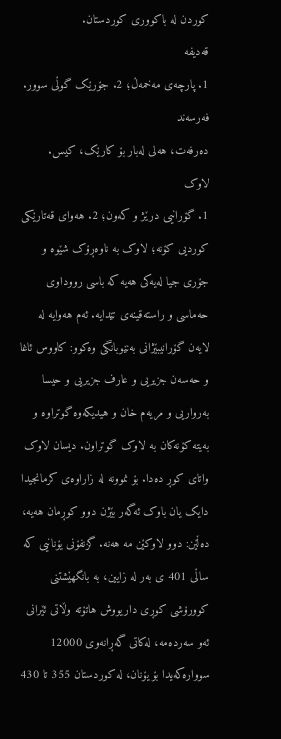کوردن لە باکووری کوردستان.
قەدیفە
1. پارچەی مەخمەڵ؛ 2. جۆرێک گوڵی سوور.
فەرسەند
دەرفەت، هەلی لەبار بۆ کارێک، کیس.
لاوک
1. گۆرانیی درێژ و کەون؛ 2. هەوای قەتارێکی کوردیی کۆنە؛ لاوک بە ناوەڕۆک شێوە و جۆری جیا لەیەکی هەیە کە باسی رووداوی حەماسی و راستەقینەی تێدایە. ئەم هەوایە لە لایەن گۆرانیبێژانی بەنێوبانگی وەکوو: کاووس ئاغا و حەسەن جزیریی و عارف جزیریی و حیسا بەرواریی و مریەم خان و هیدیکەوە گوتراوە و بەیتە کۆنەکان بە لاوک گوتراون. دیسان لاوک واتای کوڕ دەدا. بۆ نموونە لە زاراوەی کرمانجیدا دایک یان باوک ئەگەر بێژن دوو کوڕمان هەیە، دەڵێن: دوو لاوکێن مە هەنە. گزنفۆنی یۆنانیی کە ساڵی 401 ی بەر لە زایین، بە بانگهێشتنی کوورۆشی کوڕی داریووش هاتۆتە وڵاتی ئێرانی ئەو سەردەمە، لەکاتی گەڕانەوی 12000 سووارەکەیدا بۆ یۆنان، لە کوردستان 355 تا 430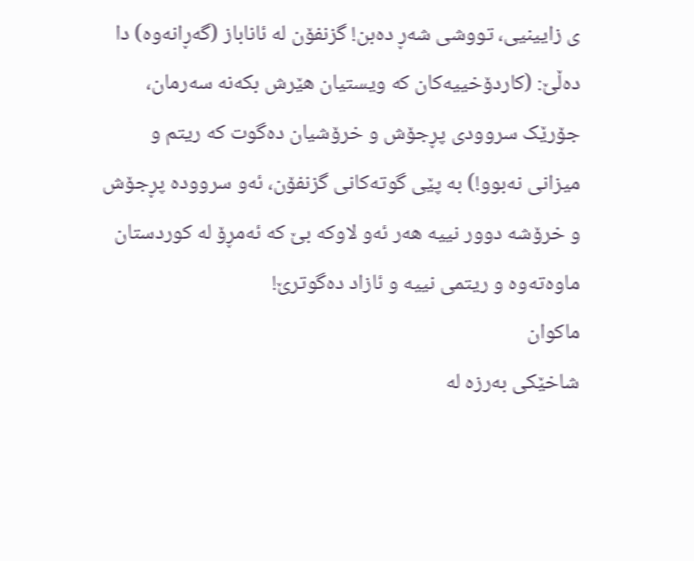ی زایینیی، تووشی شەڕ دەبن! گزنفۆن لە ئاناباز (گەڕانەوە) دا دەڵێ: (کاردۆخییەکان کە ویستیان هێرش بکەنە سەرمان، جۆرێک سروودی پڕجۆش و خرۆشیان دەگوت کە ریتم و میزانی نەبوو!) بە پێی گوتەکانی گزنفۆن، ئەو سروودە پڕجۆش و خرۆشە دوور نییە هەر ئەو لاوکە بێ کە ئەمڕۆ لە کوردستان ماوەتەوە و ریتمی نییە و ئازاد دەگوترێ!
ماکوان
شاخێکی بەرزە لە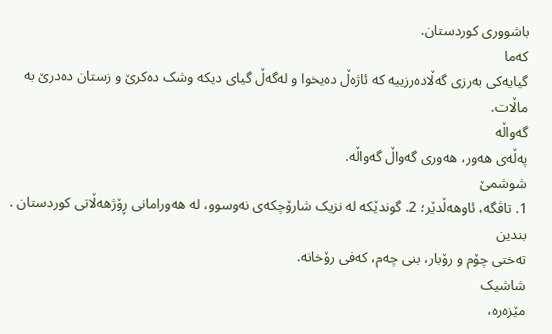باشووری کوردستان.
کەما
گیایەکی بەرزی گەڵادەرزییە کە ئاژەڵ دەیخوا و لەگەڵ گیای دیکە وشک دەکرێ و زستان دەدرێ بە ماڵات.
گەواڵە
پەڵەی هەور، هەوری گەواڵ گەواڵە.
شوشمێ
1. تاڤگە، ئاوهەڵدێر؛ 2. گوندێکە لە نزیک شارۆچکەی نەوسوو، لە هەورامانی ڕۆژهەڵاتی کوردستان .
بندین
تەختی چۆم و رۆبار، بنی چەم، کەفی رۆخانە.
شاشیک
مێزەرە،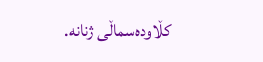کڵاودەسماڵی ژنانە.